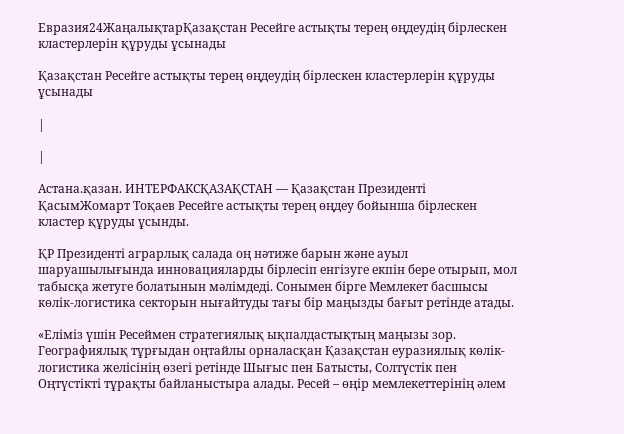Евразия24ЖаңалықтарҚазақстан Ресейге астықты терең өңдеудің бірлескен кластерлерін құруды ұсынады

Қазақстан Ресейге астықты терең өңдеудің бірлескен кластерлерін құруды ұсынады

|

|

Астана.қазан. ИНТЕРФАКСҚАЗАҚСТАН — Қазақстан Президенті ҚасымЖомарт Тоқаев Ресейге астықты терең өңдеу бойынша бірлескен кластер құруды ұсынды.

ҚР Президенті аграрлық салада оң нәтиже барын және ауыл шаруашылығында инновацияларды бірлесіп енгізуге екпін бере отырып, мол табысқа жетуге болатынын мәлімдеді. Сонымен бірге Мемлекет басшысы көлік-логистика секторын нығайтуды тағы бір маңызды бағыт ретінде атады.

«Еліміз үшін Ресеймен стратегиялық ықпалдастықтың маңызы зор. Географиялық тұрғыдан оңтайлы орналасқан Қазақстан еуразиялық көлік-логистика желісінің өзегі ретінде Шығыс пен Батысты, Солтүстік пен Оңтүстікті тұрақты байланыстыра алады. Ресей – өңір мемлекеттерінің әлем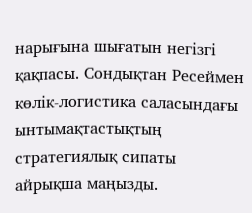нарығына шығатын негізгі қақпасы. Сондықтан Ресеймен көлік-логистика саласындағы ынтымақтастықтың стратегиялық сипаты айрықша маңызды.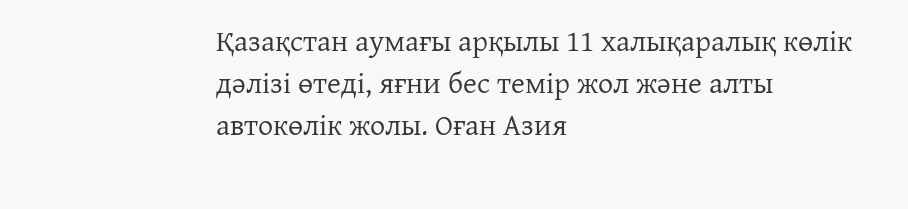Қазақстан аумағы арқылы 11 халықаралық көлік дәлізі өтеді, яғни бес темір жол және алты автокөлік жолы. Оған Азия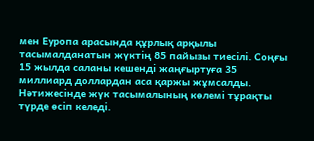мен Еуропа арасында құрлық арқылы тасымалданатын жүктің 85 пайызы тиесілі. Соңғы 15 жылда саланы кешенді жаңғыртуға 35 миллиард доллардан аса қаржы жұмсалды. Нәтижесінде жүк тасымалының көлемі тұрақты түрде өсіп келеді.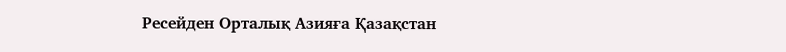Ресейден Орталық Азияға Қазақстан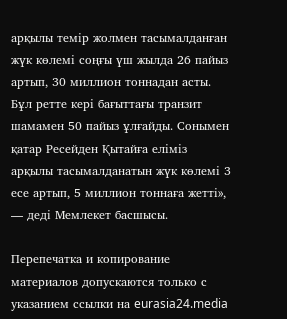арқылы темір жолмен тасымалданған жүк көлемі соңғы үш жылда 26 пайыз артып, 30 миллион тоннадан асты. Бұл ретте кері бағыттағы транзит шамамен 50 пайыз ұлғайды. Сонымен қатар Ресейден Қытайға еліміз арқылы тасымалданатын жүк көлемі 3 есе артып, 5 миллион тоннаға жетті», — деді Мемлекет басшысы.

Перепечатка и копирование материалов допускаются только с указанием ссылки на eurasia24.media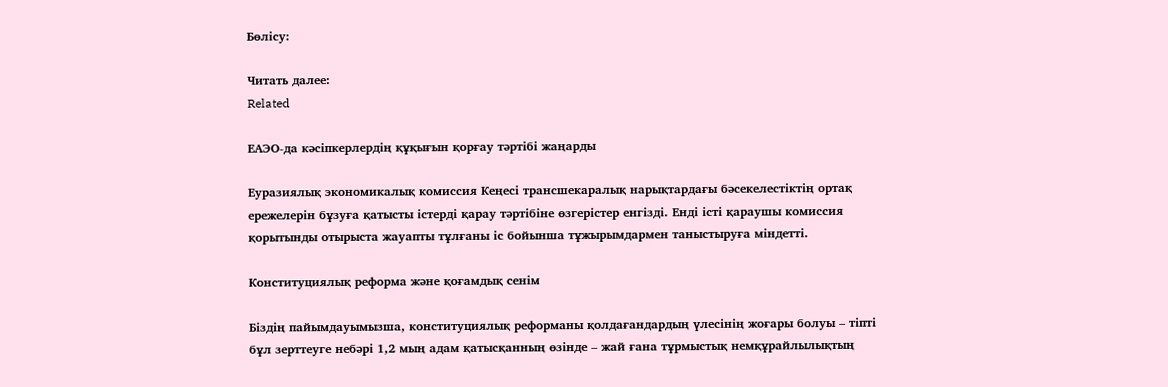Бөлісу:

Читать далее:
Related

ЕАЭО-да кәсіпкерлердің құқығын қорғау тәртібі жаңарды

Еуразиялық экономикалық комиссия Кеңесі трансшекаралық нарықтардағы бәсекелестіктің ортақ ережелерін бұзуға қатысты істерді қарау тәртібіне өзгерістер енгізді. Енді істі қараушы комиссия қорытынды отырыста жауапты тұлғаны іс бойынша тұжырымдармен таныстыруға міндетті.

Конституциялық реформа және қоғамдық сенім

Біздің пайымдауымызша, конституциялық реформаны қолдағандардың үлесінің жоғары болуы – тіпті бұл зерттеуге небәрі 1,2 мың адам қатысқанның өзінде – жай ғана тұрмыстық немқұрайлылықтың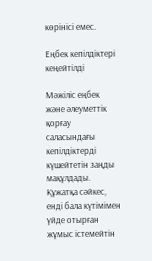көрінісі емес.

Еңбек кепілдіктері кеңейтілді

Мәжіліс еңбек және әлеуметтік қорғау саласындағы кепілдіктерді күшейтетін заңды мақұлдады. Құжатқа сәйкес, енді бала күтімімен үйде отырған жұмыс істемейтін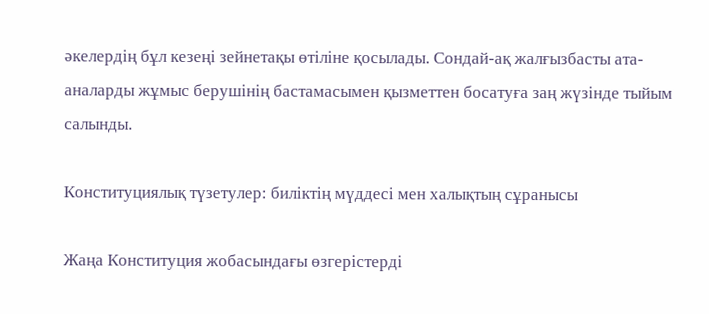әкелердің бұл кезеңі зейнетақы өтіліне қосылады. Сондай-ақ жалғызбасты ата-аналарды жұмыс берушінің бастамасымен қызметтен босатуға заң жүзінде тыйым салынды.

Конституциялық түзетулер: биліктің мүддесі мен халықтың сұранысы

Жаңа Конституция жобасындағы өзгерістерді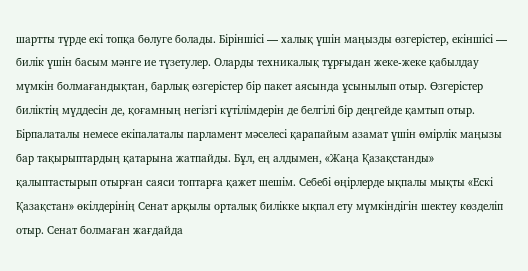шартты түрде екі топқа бөлуге болады. Біріншісі — халық үшін маңызды өзгерістер, екіншісі — билік үшін басым мәнге ие түзетулер. Оларды техникалық тұрғыдан жеке-жеке қабылдау мүмкін болмағандықтан, барлық өзгерістер бір пакет аясында ұсынылып отыр. Өзгерістер биліктің мүддесін де, қоғамның негізгі күтілімдерін де белгілі бір деңгейде қамтып отыр. Бірпалаталы немесе екіпалаталы парламент мәселесі қарапайым азамат үшін өмірлік маңызы бар тақырыптардың қатарына жатпайды. Бұл, ең алдымен, «Жаңа Қазақстанды» қалыптастырып отырған саяси топтарға қажет шешім. Себебі өңірлерде ықпалы мықты «Ескі Қазақстан» өкілдерінің Сенат арқылы орталық билікке ықпал ету мүмкіндігін шектеу көзделіп отыр. Сенат болмаған жағдайда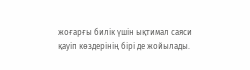жоғарғы билік үшін ықтимал саяси қауіп көздерінің бірі де жойылады.